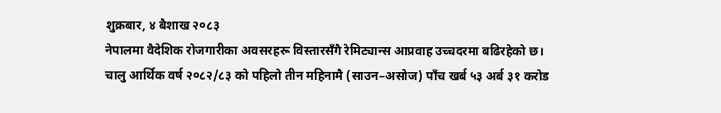शुक्रबार, ४ बैशाख २०८३
नेपालमा वैदेशिक रोजगारीका अवसरहरू विस्तारसँगै रेमिट्यान्स आप्रवाह उच्चदरमा बढिरहेको छ। चालु आर्थिक वर्ष २०८२/८३ को पहिलो तीन महिनामै (साउन–असोज) पाँच खर्ब ५३ अर्ब ३१ करोड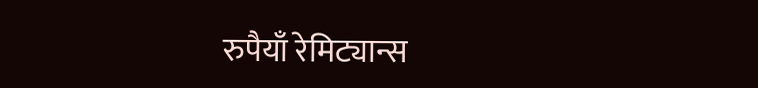रुपैयाँ रेमिट्यान्स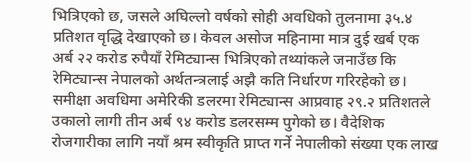भित्रिएको छ, जसले अघिल्लो वर्षको सोही अवधिको तुलनामा ३५.४ प्रतिशत वृद्धि देखाएको छ। केवल असोज महिनामा मात्र दुई खर्ब एक अर्ब २२ करोड रुपैयाँ रेमिट्यान्स भित्रिएको तथ्यांकले जनाउँछ कि रेमिट्यान्स नेपालको अर्थतन्त्रलाई अझै कति निर्धारण गरिरहेको छ।
समीक्षा अवधिमा अमेरिकी डलरमा रेमिट्यान्स आप्रवाह २९.२ प्रतिशतले उकालो लागी तीन अर्ब ९४ करोड डलरसम्म पुगेको छ। वैदेशिक रोजगारीका लागि नयाँ श्रम स्वीकृति प्राप्त गर्ने नेपालीको संख्या एक लाख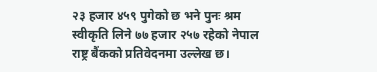२३ हजार ४५९ पुगेको छ भने पुनः श्रम स्वीकृति लिने ७७ हजार २५७ रहेको नेपाल राष्ट्र बैंकको प्रतिवेदनमा उल्लेख छ।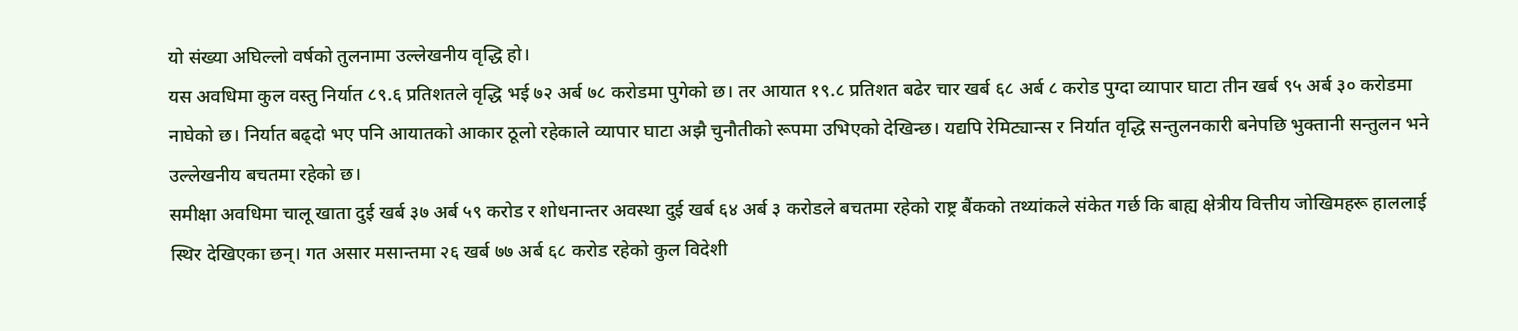यो संख्या अघिल्लो वर्षको तुलनामा उल्लेखनीय वृद्धि हो।
यस अवधिमा कुल वस्तु निर्यात ८९.६ प्रतिशतले वृद्धि भई ७२ अर्ब ७८ करोडमा पुगेको छ। तर आयात १९.८ प्रतिशत बढेर चार खर्ब ६८ अर्ब ८ करोड पुग्दा व्यापार घाटा तीन खर्ब ९५ अर्ब ३० करोडमा नाघेको छ। निर्यात बढ्दो भए पनि आयातको आकार ठूलो रहेकाले व्यापार घाटा अझै चुनौतीको रूपमा उभिएको देखिन्छ। यद्यपि रेमिट्यान्स र निर्यात वृद्धि सन्तुलनकारी बनेपछि भुक्तानी सन्तुलन भने उल्लेखनीय बचतमा रहेको छ।
समीक्षा अवधिमा चालू खाता दुई खर्ब ३७ अर्ब ५९ करोड र शोधनान्तर अवस्था दुई खर्ब ६४ अर्ब ३ करोडले बचतमा रहेको राष्ट्र बैंकको तथ्यांकले संकेत गर्छ कि बाह्य क्षेत्रीय वित्तीय जोखिमहरू हाललाई स्थिर देखिएका छन्। गत असार मसान्तमा २६ खर्ब ७७ अर्ब ६८ करोड रहेको कुल विदेशी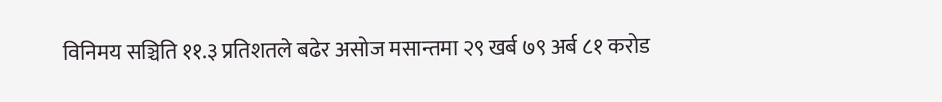विनिमय सञ्चिति ११.३ प्रतिशतले बढेर असोज मसान्तमा २९ खर्ब ७९ अर्ब ८१ करोड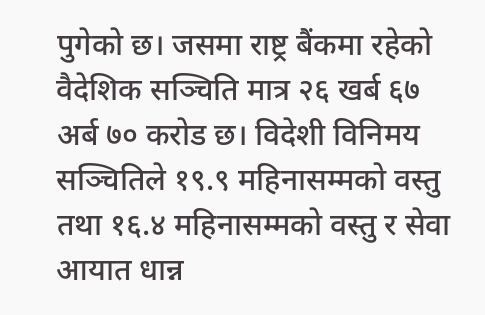पुगेको छ। जसमा राष्ट्र बैंकमा रहेको वैदेशिक सञ्चिति मात्र २६ खर्ब ६७ अर्ब ७० करोड छ। विदेशी विनिमय सञ्चितिले १९.९ महिनासम्मको वस्तु तथा १६.४ महिनासम्मको वस्तु र सेवा आयात धान्न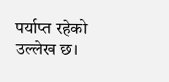पर्याप्त रहेको उल्लेख छ।